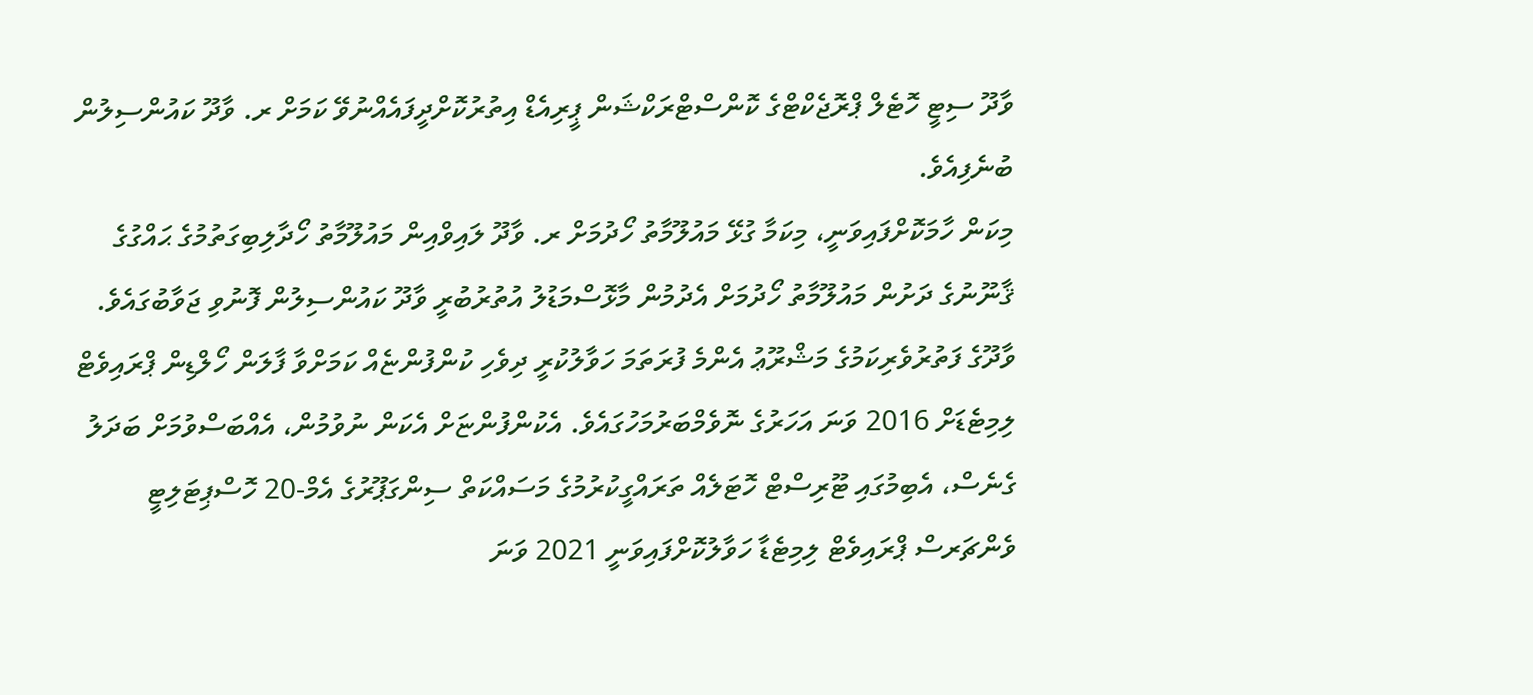ވާދޫ ސިޓީ ހޮޓެލް ޕްރޮޖެކްޓްގެ ކޮންސްޓްރަކްޝަން ޕީރިއެޑް އިތުރުކޮށްދީފައެއްނުވޭ ކަމަށް ރ. ވާދޫ ކައުންސިލުން ބުނެފިއެވެ.
މިކަން ހާމަކޮށްފައިވަނީ، މިކަމާ ގުޅޭ މައުލޫމާތު ހޯދުމަށް ރ. ވާދޫ ލައިވްއިން މައުލޫމާތު ހޯދާލިބިގަތުމުގެ ޙައްގުގެ ޤާނޫނުގެ ދަށުން މައުލޫމާތު ހޯދުމަށް އެދުމުން މާޅޮސްމަޑުލު އުތުރުބުރީ ވާދޫ ކައުންސިލުން ފޮނުވި ޖަވާބުގައެވެ.
ވާދޫގެ ފަތުރުވެރިކަމުގެ މަޝްރޫޢު އެންމެ ފުރަތަމަ ހަވާލުކުރީ ދިވެހި ކުންފުންޏެއް ކަމަށްވާ ފާލަން ހޯލްޑިން ޕްރައިވެޓް ލިމިޓެޑަށް 2016 ވަނަ އަހަރުގެ ނޮވެމްބަރުމަހުގައެވެ. އެކުންފުންޏަށް އެކަން ނުވުމުން، އެއްބަސްވުމަށް ބަދަލު ގެނެސް، އެބިމުގައި ޓޫރިސްޓް ހޮޓަލެއް ތަރައްގީކުރުމުގެ މަސައްކަތް ސިންގަޕޫރުގެ އެމް-20 ހޮސްޕިޓަލިޓީ ވެންޗަރސް ޕްރައިވެޓް ލިމިޓެޑާ ހަވާލުކޮށްފައިވަނީ 2021 ވަނަ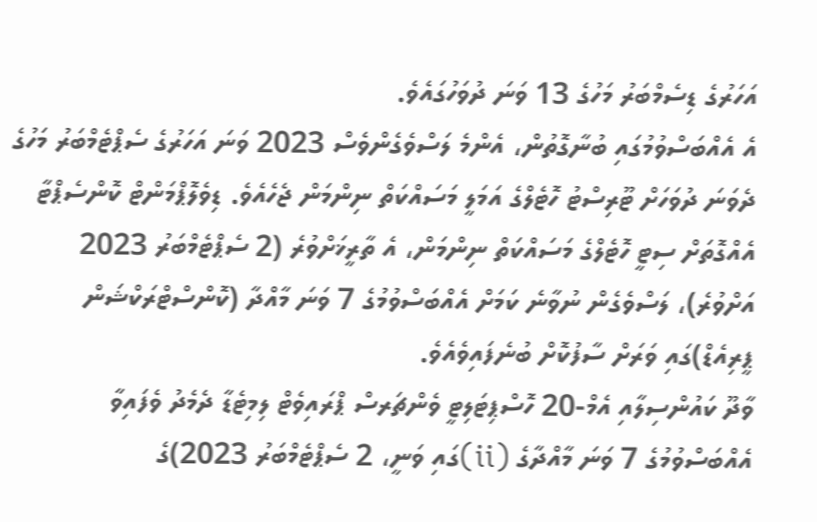އަހަރުގެ ޑިސެމްބަރު މަހުގެ 13 ވަނަ ދުވަހުގައެވެ.
އެ އެއްބަސްވުމުގައި ބުނާގޮތުން، އެންމެ ލަސްވެގެންވެސް 2023 ވަނަ އަހަރުގެ ސެޕްޓެމްބަރު މަހުގެ ދެވަނަ ދުވަހަށް ޓޫރިސްޓު ހޮޓެލްގެ އަމަލީ މަސައްކަތް ނިންމަން ޖެހެއެވެ. ޑިވެލޮޕްމަންޓް ކޮންސެޕްޓާ އެއްގޮތަށް ސިޓީ ހޮޓެލްގެ މަސައްކަތް ނިންމަން، އެ ތާރީޚަށްވުރެ (2 ސެޕްޓެމްބަރު 2023 އަށްވުރެ)، ލަސްވެގެން ނުވާނެ ކަމަށް އެއްބަސްވުމުގެ 7 ވަނަ މާއްދާ (ކޮންސްޓްރަކްޝަން ޕީރިއެޑް)ގައި ވަރަށް ސާފުކޮށް ބުނެފައިވެއެވެ.
ވާދޫ ކައުންސިލާއި އެމް-20 ހޮސްޕިޓަލިޓީ ވެންޗަރސް ޕްރައިވެޓް ލިމިޓެޑާ ދެމެދު ވެފައިވާ އެއްބަސްވުމުގެ 7 ވަނަ މާއްދާގެ (ii)ގައި ވަނީ، 2 ސެޕްޓެމްބަރު 2023)ގެ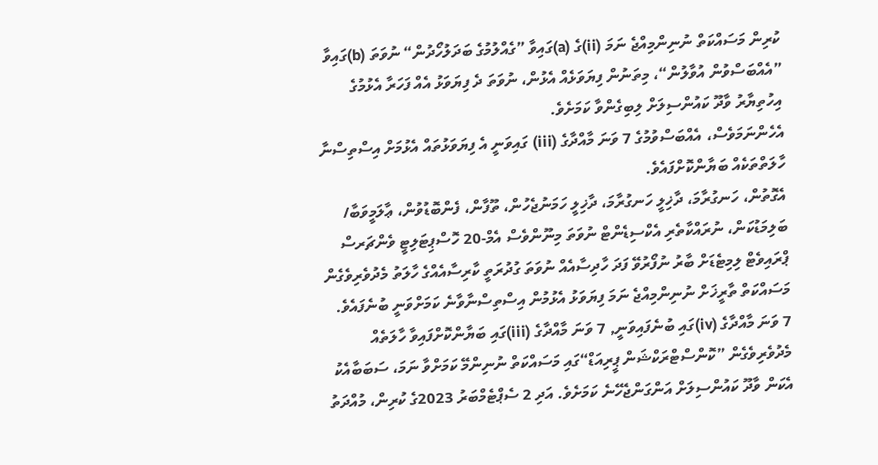ކުރިން މަސައްކަތް ނުނިންމިއްޖެ ނަމަ (ii)ގެ (a)ގައިވާ ”ގެއްލުމުގެ ބަދަލުހޯދުން“ ނުވަތަ (b)ގައިވާ ”އެއްބަސްވުން އުވާލުން“، މިތަނުން ފިޔަވަޅެއް އެޅުން، ނުވަތަ ދެ ފިޔަވަޅު އެއް ފަހަރާ އެޅުމުގެ އިހުތިޔާރު ވާދޫ ކައުންސިލަށް ލިބިގެންވާ ކަމަށެވެ.
އެހެންނަމަވެސް، އެއްބަސްވުމުގެ 7 ވަނަ މާއްދާގެ (iii) ގައިވަނީ އެ ފިޔަވަޅުތައް އެޅުމަށް އިސްތިސްނާ ހާލަތްތަކެއް ބަޔާންކޮށްފައެވެ.
އެގޮތުން، ހަނގުރާމަ، ދާޚިލީ ހަނގުރާމަ، ދާޚިލީ ހަމަނުޖެހުން، ތޫފާން، ފެންބޮޑުވުން، ޢާލަމީވަބާ/ ބަލިމަޑުކަން، ނުރައްކާތެރި އެކްސިޑެންޓް ނުވަތަ މިނޫންވެސް އެމް-20 ހޮސްޕިޓަލިޓީ ވެންޗަރސް ޕްރައިވެޓް ލިމިޓެޑަށް ބާރު ނުފޯރުވޭ ފަދަ ހާދިސާއެއް ނުވަތަ ގުދުރަތީ ކާރިސާއެއްގެ ހާލަތު މެދުވެރިވެގެން މަސައްކަތް ތާރީޚަށް ނުނިންމިއްޖެ ނަމަ ފިޔަވަޅު އެޅުމުން އިސްތިސްނާވާނެ ކަމަށްވަނީ ބުނެފައެވެ.
7 ވަނަ މާއްދާގެ (iv)ގައި ބުނެފައިވަނީ, 7 ވަނަ މާއްދާގެ (iii)ގައި ބަޔާންކޮށްފައިވާ ހާލަތެއް މެދުވެރިވެގެން ”ކޮންސްޓްރަކްޝަން ޕީރިއަޑް“ގައި މަސައްކަތް ނުނިންމޭ ކަމަށްވާ ނަމަ، ސަބަބާއެކު އެކަން ވާދޫ ކައުންސިލަށް އަންގަންޖެހޭނެ ކަމަށެވެ. އަދި 2 ސެޕްޓެމްބަރު 2023ގެ ކުރިން، މުއްދަތު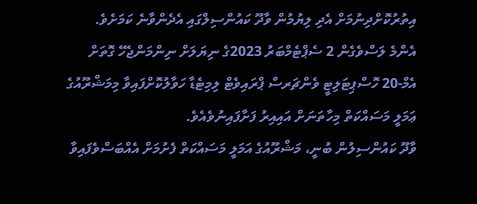އިތުރުކޮށްދިނުމަށް އެދި ލިޔުމުން ވާދޫ ކައުންސިލްގައި އެދެންވާނެ ކަމަށެވެ.
އެންމެ ލަސްވެގެން 2 ސެޕްޓެމްބަރު 2023ގެ ނިޔަލަށް ނިންމަންޖެހޭ ގޮތަށް އެމް-20 ހޮސްޕިޓަލިޓީ ވެންޗަރސް ޕްރައިވެޓް ލިމިޓެޑާ ހަވާލުކޮށްފައިވާ މިމަޝްރޫއުގެ ޢަމަލީ މަސައްކަތް މިހާތަނަށް އައިއިރު ފަށާފައިނުވެއެވެ.
ވާދޫ ކައުންސިލުން ބުނީ، މަޝްރޫއުގެ އަމަލީ މަސައްކަތް ފެށުމަށް އެއްބަސްވެފައިވާ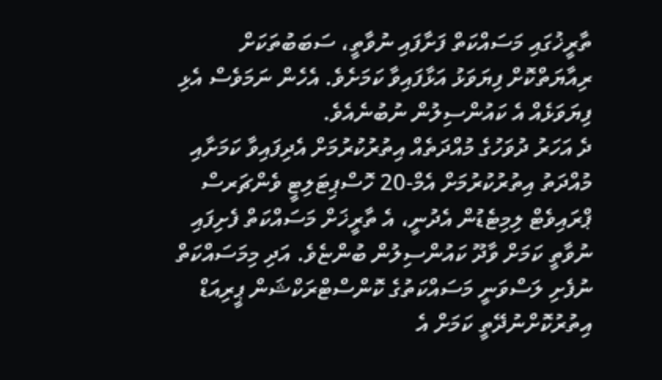ތާރީޚުގައި މަސައްކަތް ފަށާފައި ނުވާތީ، ސަބަބުތަކަށް ރިއާޔަތްކޮށް ފިޔަވަޅު އަޅާފައިވާ ކަމަށެވެ. އެހެން ނަމަވެސް އެޅި ފިޔަވަޅެއް އެ ކައުންސިލުން ނުބުނެއެވެ.
ދެ އަހަރު ދުވަހުގެ މުއްދަތެއް އިތުރުކުރުމަށް އެދިފައިވާ ކަމަށާއި މުއްދަތު އިތުރުކުރުމަށް އެމް-20 ހޮސްޕިޓަލިޓީ ވެންޗަރސް ޕްރައިވެޓް ލިމިޓެޑުން އެދުނީ، އެ ތާރީޚަށް މަސައްކަތް ފެށިފައި ނުވާތީ ކަމަށް ވާދޫ ކައުންސިލުން ބުންޏެވެ. އަދި މިމަސައްކަތް ނުފެށި ލަސްވަނީ މަސައްކަތުގެ ކޮންސްޓްރަކްޝަން ޕީރިއަޑް އިތުރުކޮށްނުދޭތީ ކަމަށް އެ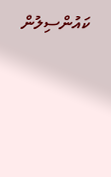ކައުންސިލުން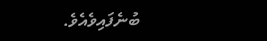ބުނެފައިވެއެވެ.